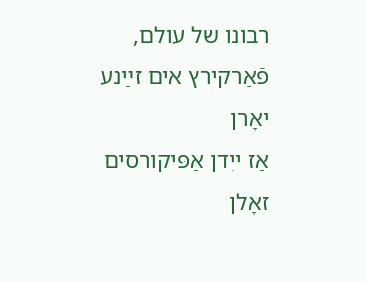רבונו של עולם, פֿאַרקירץ אים זײַנע יאָרן
אַז ייִדן אַפּיקורסים זאָלן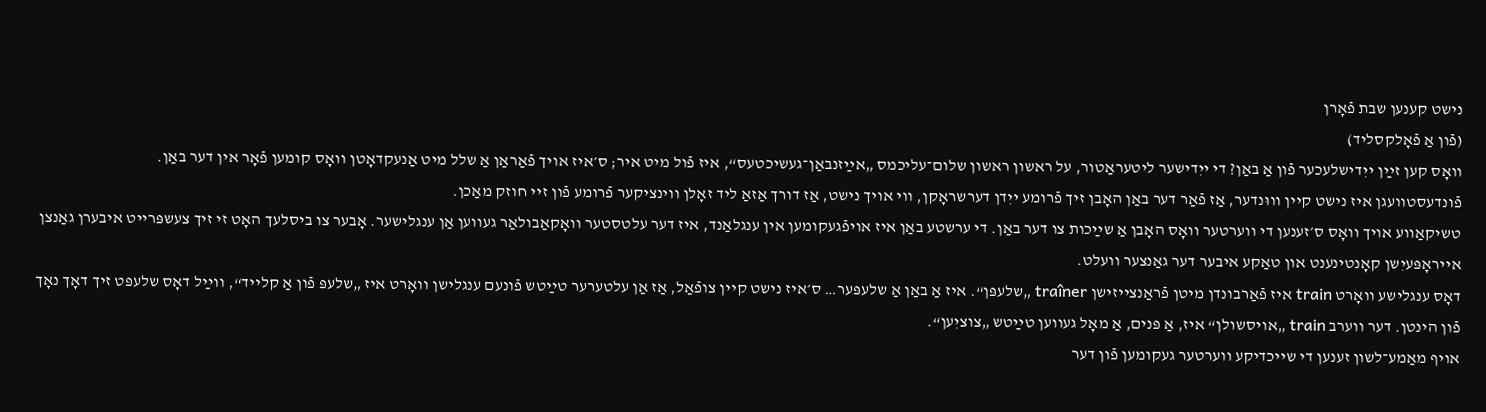נישט קענען שבת פֿאָרן
(פֿון אַ פֿאָלקסליד)
וואָס קען זײַן ייִדישלעכער פֿון אַ באַן? די ייִדישער ליטעראַטור, על ראשון ראשון שלום־עליכמס „אײַזנבאַן־געשיכטעס“, איז פֿול מיט איר; ס׳איז אויך פֿאַראַן אַ שלל מיט אַנעקדאָטן וואָס קומען פֿאָר אין דער באַן.
פֿונדעסטוועגן איז נישט קיין וווּנדער, אַז פֿאַר דער באַן האָבן זיך פֿרומע ייִדן דערשראָקן, ווי אויך נישט, אַז דורך אַזאַ ליד זאָלן ווינציקער פֿרומע פֿון זיי חוזק מאַכן.
טשיקאַווע אויך וואָס ס׳זענען די ווערטער וואָס האָבן אַ שײַכות צו דער באַן. די ערשטע באַן איז אויפֿגעקומען אין ענגלאַנד, איז דער עלטסטער וואָקאַבולאַר געווען אַן ענגלישער. אָבער צו ביסלעך האָט זי זיך צעשפּרייט איבערן גאַנצן אייראָפּעיִשן קאָנטינענט און טאַקע איבער דער גאַנצער וועלט.
דאָס ענגלישע וואָרט train איז פֿאַרבונדן מיטן פֿראַנצייזישן traîner „שלעפּן“. איז אַ באַן אַ שלעפּער… ס׳איז נישט קיין צופֿאַל, אַז אַן עלטערער טײַטש פֿונעם ענגלישן וואָרט איז „שלעפּ פֿון אַ קלייד“, ווײַל דאָס שלעפּט זיך דאָך נאָך פֿון הינטן. דער ווערב train „אויסשולן“ איז, אַ פּנים, אַ מאָל געווען טײַטש „צוציִען“.
אויף מאַמע־לשון זענען די שייכדיקע ווערטער געקומען פֿון דער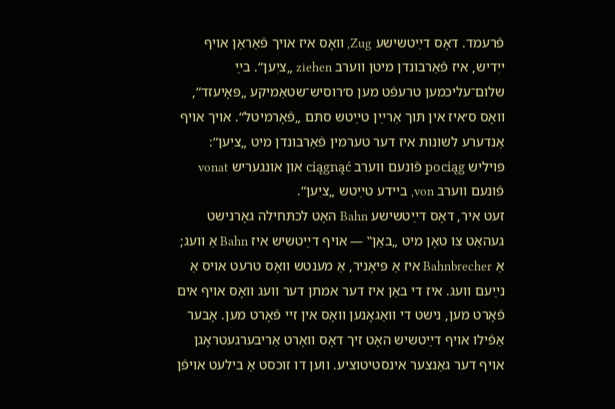פֿרעמד. דאָס דײַטשישע Zug, וואָס איז אויך פֿאַראַן אויף ייִדיש, איז פֿאַרבונדן מיטן ווערב ziehen „ציִען“. בײַ שלום־עליכמען טרעפֿט מען ס׳רוסיש־שטאַמיקע „פּאָיעזד“, וואָס ס׳איז אין תּוך אַרײַן טײַטש סתּם „פֿאָרמיטל“. אויך אויף אַנדערע לשונות איז דער טערמין פֿאַרבונדן מיט „ציִען“: פּויליש pociąg פֿונעם ווערב ciągnąć און אונגעריש vonat פֿונעם ווערב von, ביידע טײַטש „ציִען“.
זעט איר, דאָס דײַטשישע Bahn האָט לכתּחילה גאָרנישט געהאַט צו טאָן מיט „באַן‟ — אויף דײַטשיש איז Bahn אַ וועג; אַ Bahnbrecher איז אַ פּיאָניר, אַ מענטש וואָס טרעט אויס אַ נײַעם וועג. איז די באַן איז דער אמתן דער וועג וואָס אויף אים פֿאָרט מען, נישט די וואַגאָנען וואָס אין זיי פֿאָרט מען. אָבער אַפֿילו אויף דײַטשיש האָט זיך דאָס וואָרט אַריבערגעטראָגן אויף דער גאַנצער אינסטיטוציע. ווען דו זוכסט אַ בילעט אויפֿן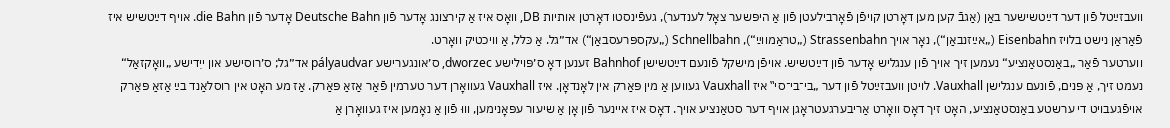וועבזײַטל פֿון דער דײַטשישער באַן (אַגבֿ קען מען דאָרטן קויפֿן פֿאָרבילעטן פֿון אַ היפּשער צאָל לענדער), געפֿינסטו דאָרטן אותיות DB, וואָס איז אַ קירצונג אָדער פֿון Deutsche Bahn אָדער פֿון die Bahn. אויף דײַטשיש איז פֿאַראַן נישט בלויז Eisenbahn („אײַזנבאַן“), נאָר אויך Strassenbahn („טראַמווײַ“), Schnellbahn („עקספּרעסבאַן“) אד״גל. אַ כּלל, אַ וויכטיק וואָרט.
ווערטער פֿאַר „באַנסטאַנציע“ נעמען זיך אויך פֿון ענגליש אָדער פֿון דײַטשיש. אויפֿן מישקל פֿונעם דײַטשישן Bahnhof זענען דאָ ס׳פּוילישע dworzec, ס׳אונגערישע pályaudvar אד״גל; ס׳רוסישע און ייִדישע „וואָקזאַל“ נעמט זיך, אַ פּנים, פֿונעם ענגלישן Vauxhall. לויטן וועבזײַטל פֿון דער „בי־בי־סי‟ איז Vauxhall געווען אַ מין פּאַרק אין לאָנדאָן. איז Vauxhall געוואָרן דער טערמין פֿאַר אַזאַ פּאַרק. אַז מע האָט אין רוסלאַנד בײַ אַזאַ פּאַרק אויפֿגעבויט די ערשטע באַנסטאַנציע, האָט זיך דאָס וואָרט אַריבערגעטראָגן אויף דער סטאַנציע אויך. דאָס איז איינער פֿון אָן אַ שיעור עפּאָנימען, וווּ פֿון אַ נאָמען איז געוואָרן אַ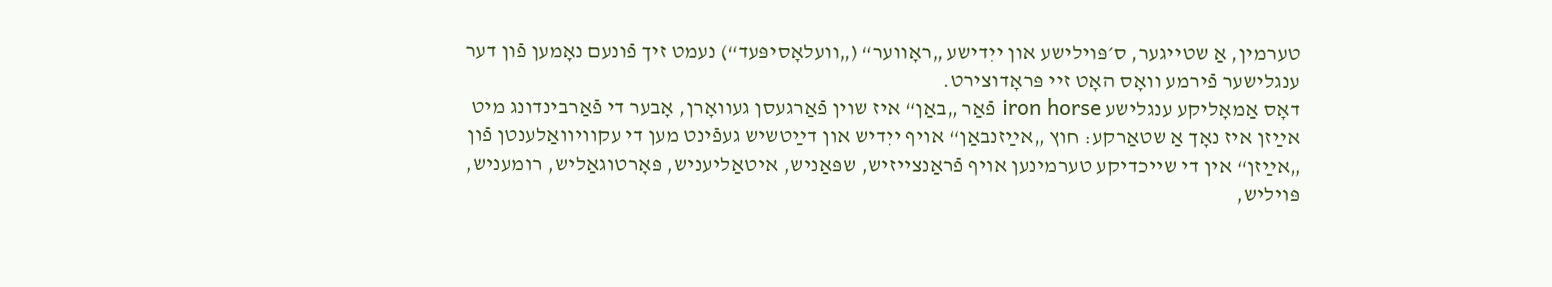טערמין, אַ שטייגער, ס׳פּוילישע און ייִדישע „ראָווער“ („וועלאָסיפּעד“) נעמט זיך פֿונעם נאָמען פֿון דער ענגלישער פֿירמע וואָס האָט זיי פּראָדוצירט.
דאָס אַמאָליקע ענגלישע iron horse פֿאַר „באַן“ איז שוין פֿאַרגעסן געוואָרן, אָבער די פֿאַרבינדונג מיט אײַזן איז נאָך אַ שטאַרקע: חוץ „אײַזנבאַן“ אויף ייִדיש און דײַטשיש געפֿינט מען די עקוויוואַלענטן פֿון „אײַזן“ אין די שייכדיקע טערמינען אויף פֿראַנצייזיש, שפּאַניש, איטאַליעניש, פּאָרטוגאַליש, רומעניש, פּויליש,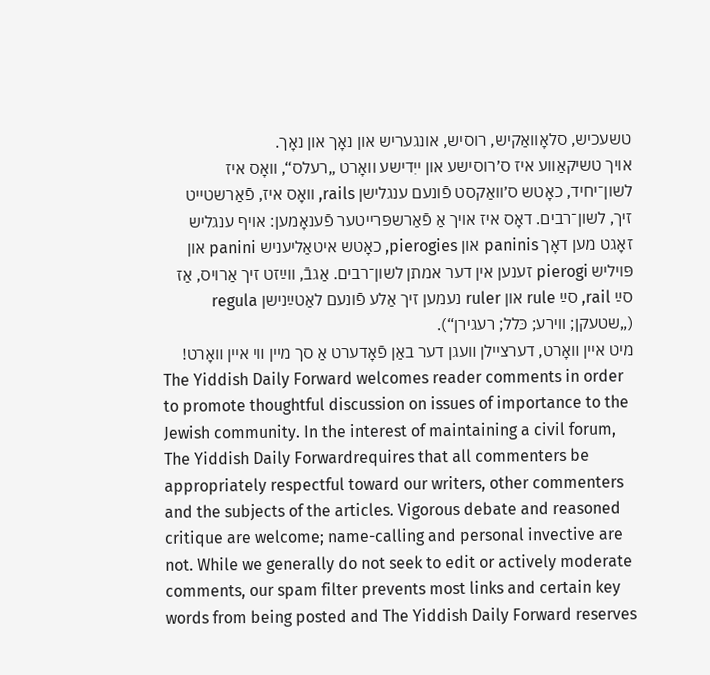טשעכיש, סלאָוואַקיש, רוסיש, אונגעריש און נאָך און נאָך.
אויך טשיקאַווע איז ס׳רוסישע און ייִדישע וואָרט „רעלס“, וואָס איז לשון־יחיד, כאָטש ס׳וואַקסט פֿונעם ענגלישן rails, וואָס איז, פֿאַרשטייט זיך, לשון־רבים. דאָס איז אויך אַ פֿאַרשפּרייטער פֿענאָמען: אויף ענגליש זאָגט מען דאָך paninis און pierogies, כאָטש איטאַליעניש panini און פּויליש pierogi זענען אין דער אמתן לשון־רבים. אַגבֿ, ווײַזט זיך אַרויס, אַז סײַ rail, סײַ rule און ruler נעמען זיך אַלע פֿונעם לאַטײַנישן regula („שטעקן; ווירע; כּלל; רעגירן“).
מיט איין װאָרט, דערציילן װעגן דער באַן פֿאָדערט אַ סך מיין װי איין װאָרט!
The Yiddish Daily Forward welcomes reader comments in order to promote thoughtful discussion on issues of importance to the Jewish community. In the interest of maintaining a civil forum, The Yiddish Daily Forwardrequires that all commenters be appropriately respectful toward our writers, other commenters and the subjects of the articles. Vigorous debate and reasoned critique are welcome; name-calling and personal invective are not. While we generally do not seek to edit or actively moderate comments, our spam filter prevents most links and certain key words from being posted and The Yiddish Daily Forward reserves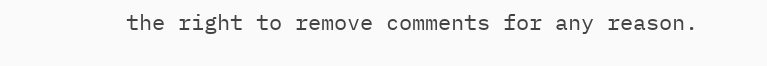the right to remove comments for any reason.